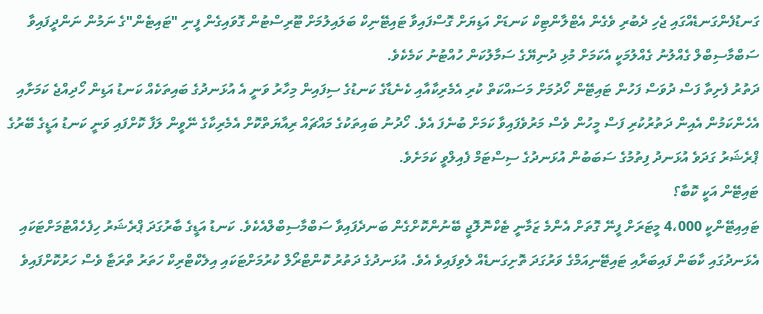ގަނޑުފެންގަނޑެއްގައި ޖެހި ދެބުރި ވެގެން އެޓްލާންޓިކް ކަނޑަށް އަޑިޔަށް ގޮސްފައިވާ ޓައިޓޭނިކް ބަލައިލުމަށް ޓޫރިސްޓުން ގޮވައިގެން ފީނި "ޓައިޓެން"ގެ ނަމުން ނަންދީފައިވާ ސަބްމާސިބްލް ގެއްލުނު ގެއްލުމަކީ އެކަމަށް މުޅި ދުނިޔޭގެ ސަމާލުކަން ހުއްޓުނު ކަމެކެވެ.
ދަތުރު ފެށިތާ ފަސް ދުވަސް ފަހުން ޓައިޓޭން ހޯދުމަށް މަސައްކަތް ކުރި އެމެރިކާއާއި ކެނެޑާގެ ކަނޑުގެ ސިފައިން މިހާރު ވަނީ އެ އުޅަނދުގެ ބައިތަކެއް ކަނޑު އަޑިން ހޯދިއްޖެ ކަމަށާއި އެހެންކަމުން އެއިން ދަތުރުކުރި ފަސް މީހުން ވެސް މަރުވެފައިވާ ކަމަށް ބުނެފަ އެވެ. ހޯދުނު ބައިތަކުގެ މައްޗައް ރިއާޔަތްކޮށް އެމެރިކާގެ ނޭވީން ލަފާ ކޮށްފައި ވަނީ ކަނޑު އަޑީގެ ބޭރުގެ ޕްރެޝަރު ގަދަވެ އުޅަނދު ފިތުމުގެ ސަބަބުން އުޅަނދުގެ ސިސްޓަމް ފެއިލްވީ ކަމަށެވެ.
ޓައިޓޭން އަކީ ކޮބާ؟
ޓައިއިޓޭންކީ 4،000 މީޓަރަށް ފީނޭ ގޮތަށް އެންމެ ޒަމާނީ ޓެކްނޮލޮޖީ ބޭނުންކޮށްގެން ބަނދެފައިވާ ސަބްމާސިބްލްއެކެވެ. ކަނޑު އަޑީގެ ބާރުގަދަ ޕްރެޝަރު ހިފެހެއްޓުމަށްޓަކައި އެޅަނދުގައި ކާބަން ފައިބަރާއި ޓައިޓޭނިއަމްގެ ވަރުގަދަ ތޮށިގަނޑެއް ލެވިފައިވެ އެވެ. އުޅަނދުގެ ދަތުރު ކޮންޓްރޯލް ކުރުމަށްޓަކައި އިލެކްޓްރިކް ހަތަރު ތްރަޓާ ވެސް ހަރުކޮށްފައިވެ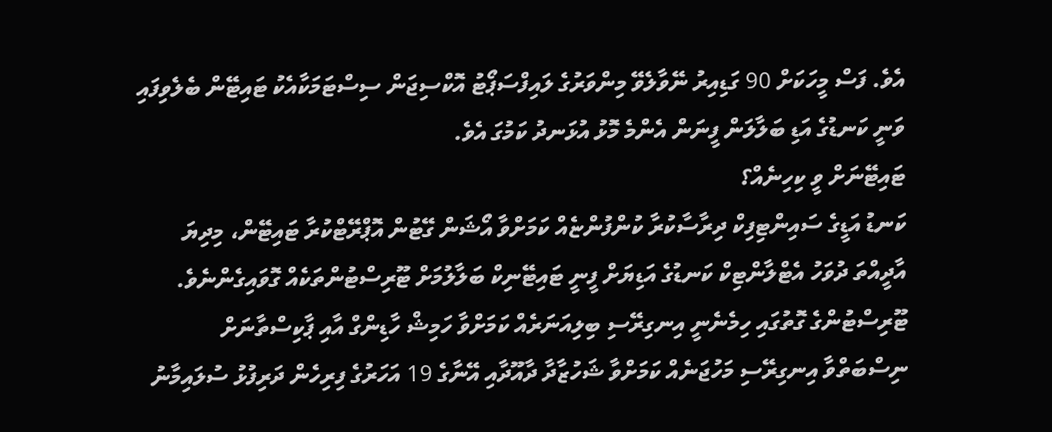އެވެ. ފަސް މީހަކަށް 90 ގަޑިއިރު ނޭވާލެވޭ މިންވަރުގެ ލައިފްސަޕޯޓު އޮކްސިޖަން ސިސްޓަމަކާއެކު ޓައިޓޭން ބެލެވިފައި ވަނީ ކަނޑުގެ އަޑި ބަލާލަން ފީނަން އެންމެ މޮޅު އުޅަނދު ކަމުގަ އެވެ.
ޓައިޓޭނަށް ވީ ކިހިނެއް؟
ކަނޑު އަޑީގެ ސައިންޓިފިކް ދިރާސާކުރާ ކުންފުންޏެއް ކަމަށްވާ އޯޝަން ގޭޓުން އޮޕްރޭޓްކުރާ ޓައިޓޭން، މިދިޔަ އާދީއްތަ ދުވަހު އެޓްލާންޓިކް ކަނޑުގެ އަޑިޔަށް ފީނީ ޓައިޓޭނިކް ބަލާލުމަށް ޓޫރިސްޓުންތަކެއް ގޮވައިގެންނެވެ.
ޓޫރިސްޓުންގެ ގޮތުގައި ހިމެނެނީ އިނގިރޭސި ބިލިއަނަރެއް ކަމަށްވާ ހަމިޝް ހާޑިންގް އާއި ޕާކިސްތާނަށް ނިސްބަތްވާ އިނގިރޭސި މަހުޖަނެއް ކަމަށްވާ ޝަހުޒާދާ ދާއޫދާއި އޭނާގެ 19 އަހަރުގެ ފިރިހެން ދަރިފުޅު ސުލައިމާނު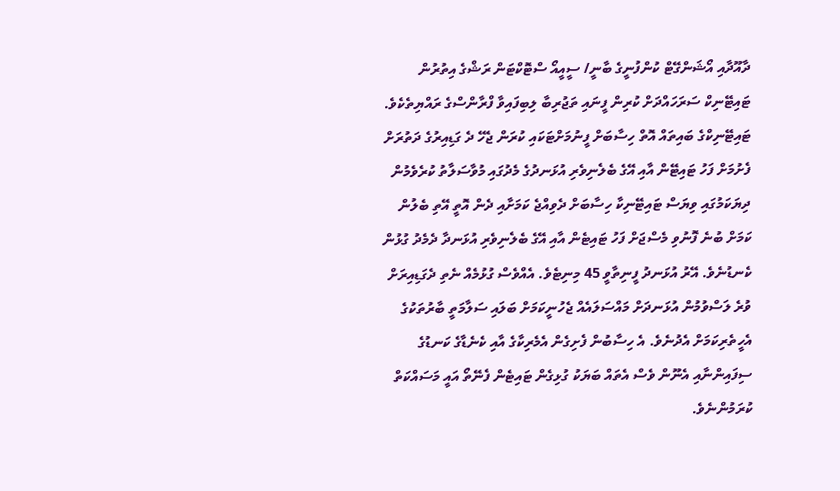ދާއޫދާއި އޯޝަންގޭޓް ކުންފުނީގެ ބާނީ/ ސީއީއޯ ސްޓޮކްޓަން ރަޝްގެ އިތުރުން ޓައިޓޭނިކް ސަރަހައްދަށް ކުރިން ފީނައި ތަޖުރިބާ ލިބިފައިވާ ފްރާންސްގެ ރައްޔިތެކެވެ.
ޓައިޓޭނިކްގެ ބައިތައް އޮތް ހިސާބަށް ފީނުމަށްޓަކައި ކުރަން ޖެހޭ ދެ ގަޑިއިރުގެ ދަތުރަށް ފެށުމަށް ފަހު ޓައިޓޭން އާއި އޭގެ ބެލެނިވެރި އުޅަނދުގެ މެދުގައި މުވާސަލާތު ކުރެވެމުން ދިޔަކަމުގައި ވިޔަސް ޓައިޓޭނިކާ ހިސާބަށް ދެވިއްޖެ ކަމަށާއި ދެން އޮތީ އޭތި ބެލުން ކަމަށް ބުނެ ފޮނުވި މެސްޖަށް ފަހު ޓައިޓެން އާއި އޭގެ ބެލެނިވެރި އުޅަނދާ ދެމެދު ގުޅުން ކެނޑުނެވެ. އޭރު އުޅަނދު ފީނިތާވީ 45 މިނިޓެވެ. އެއްވެސް ގުޅުމެއް ނެތި ދެގަޑިއިރަށް ވުރެ ލަސްވުމުން އުޅަނދަށް މައްސަލައެއް ޖެހުނީކަމަށް ބަލައި ސަލާމަތީ ބާރުތަކުގެ އެހީތެރިކަމަށް އެދުނެވެ. އެ ހިސާބުން ފެށިގެން އެމެރިކާގެ އާއި ކެނެޑާގެ ކަނޑުގެ ސިފައިންނާއި އެނޫން ވެސް އެތައް ބަޔަކު ގުޅިގެން ޓައިޓެން ފެނޭތޯ އައީ މަސައްކަތް ކުރަމުންނެވެ.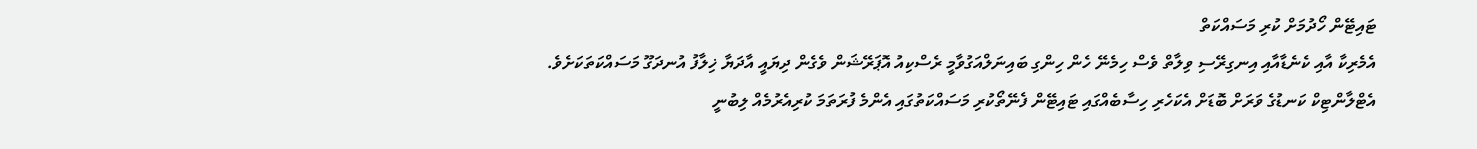ޓައިޓޭން ހޯދުމަށް ކުރި މަސައްކަތް
އެމެރިކާ އާއި ކެނެޑާއާއި އިނގިރޭސި ވިލާތް ވެސް ހިމެނޭ ހެން ހިންގި ބައިނަލްއަގުވާމީ ރެސްކިއު އޮޕަރޭޝަން ވެގެން ދިޔައީ އާދަޔާ ޚިލާފު އުނދަގޫ މަސައްކަތަކަށެވެ. އެޓްލާންޓިކް ކަނޑުގެ ވަރަށް ބޮޑަށް އެކަހެރި ހިސާބެއްގައި ޓައިޓޭން ފެނޭތޯކުރި މަސައްކަތުގައި އެންމެ ފުރަތަމަ ކުރިއެރުމެއް ލިބުނީ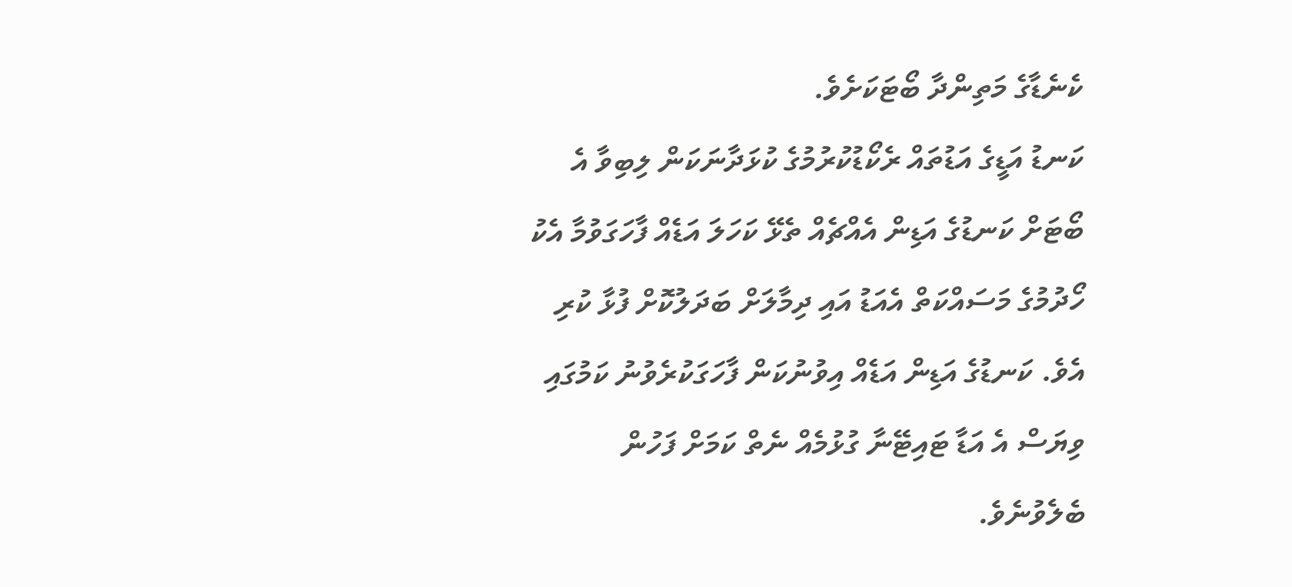ކެނެޑާގެ މަތިންދާ ބޯޓަކަށެވެ.
ކަނޑު އަޑީގެ އަޑުތައް ރެކޯޑުކުރުމުގެ ކުޅަދާނަކަން ލިބިވާ އެ ބޯޓަށް ކަނޑުގެ އަޑިން އެއްޗެއް ތެޅޭ ކަހަލަ އަޑެއް ފާހަގަވުމާ އެކު ހޯދުމުގެ މަސައްކަތް އެއަޑު އައި ދިމާލަށް ބަދަލުކޮށް ފުޅާ ކުރި އެވެ. ކަނޑުގެ އަޑިން އަޑެއް އިވުނުކަން ފާހަގަކުރެވުނު ކަމުގައި ވިޔަސް އެ އަޑާ ޓައިޓޭނާ ގުޅުމެއް ނެތް ކަމަށް ފަހުން ބެލެވުނެވެ.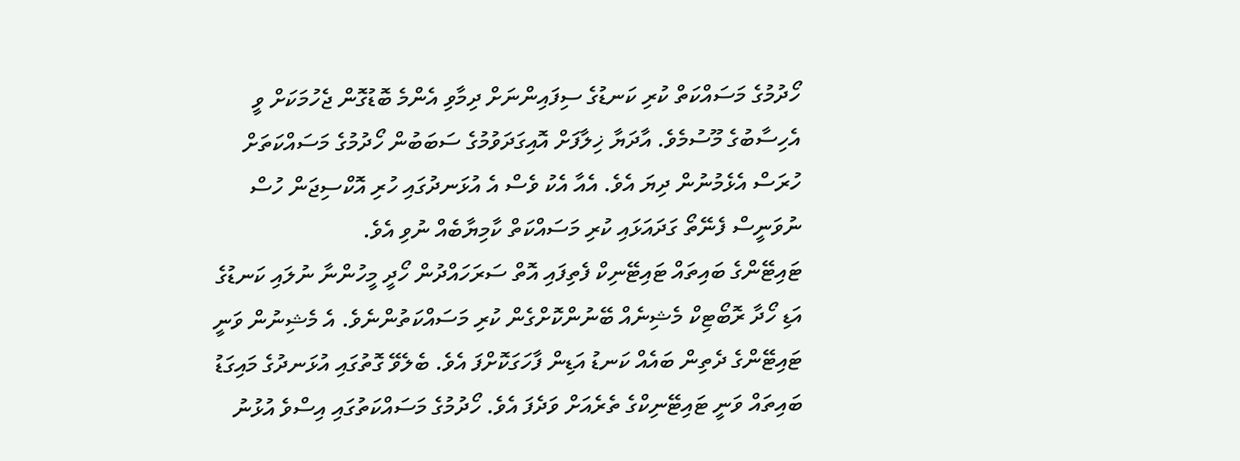ހޯދުމުގެ މަސައްކަތް ކުރި ކަނޑުގެ ސިފައިންނަށް ދިމާވި އެންމެ ބޮޑުގޮން ޖެހުމަކަށް ވީ އެހިސާބުގެ މޫސުމެވެ. އާދަޔާ ޚިލާފަށް އޮއިގަދަވުމުގެ ސަބަބުން ހޯދުމުގެ މަސައްކަތަށް ހުރަސް އެޅެމުނުން ދިޔަ އެވެ. އެއާ އެކު ވެސް އެ އުޅަނދުގައި ހުރި އޮކްސިޖަން ހުސް ނުވަނީސް ފެނޭތޯ ގަދައަޅައި ކުރި މަސައްކަތް ކާމިޔާބެއް ނުވި އެވެ.
ޓައިޓޭންގެ ބައިތައް ޓައިޓޭނިކް ފެތިފައި އޮތް ސަރަހައްދުން ހޯދީ މީހުންނާ ނުލައި ކަނޑުގެ އަޑި ހޯދާ ރޮބޯޓިކް މެޝިނެއް ބޭނުންކޮށްގެން ކުރި މަސައްކަތުންނެވެ. އެ މެޝިނުން ވަނީ ޓައިޓޭންގެ ދެތިން ބައެއް ކަނޑު އަޑިން ފާހަގަކޮށްފަ އެވެ. ބެލެވޭ ގޮތުގައި އުޅަނދުގެ މައިގަޑު ބައިތައް ވަނީ ޓައިޓޭނިކްގެ ތެރެއަށް ވަދެފަ އެވެ. ހޯދުމުގެ މަސައްކަތުގައި އިސްވެ އުޅުނު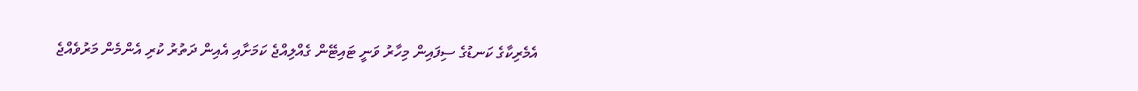އެމެރިކާގެ ކަނޑުގެ ސިފައިން މިހާރު ވަނީ ޓައިޓޭން ގެއްލިއްޖެ ކަމަށާއި އެއިން ދަތުރު ކުރި އެންމެން މަރުވެއްޖެ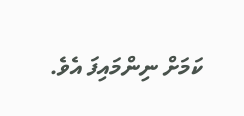ކަމަށް ނިންމައިފަ އެވެ.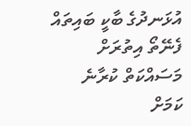އުޅަނދުގެ ބާކީ ބައިތައް ފެނޭތޯ އިތުރަށް މަސައްކަތް ކުރާނެ ކަމަށް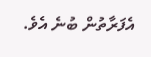އެފަރާތުން ބުނެ އެވެ.